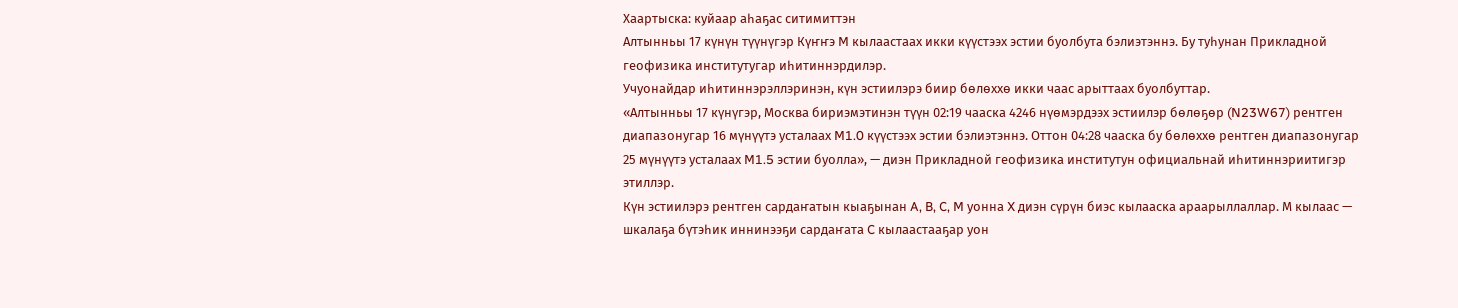Хаартыска: куйаар аһаҕас ситимиттэн
Алтынньы 17 күнүн түүнүгэр Күҥҥэ M кылаастаах икки күүстээх эстии буолбута бэлиэтэннэ. Бу туһунан Прикладной геофизика институтугар иһитиннэрдилэр.
Учуонайдар иһитиннэрэллэринэн, күн эстиилэрэ биир бөлөххө икки чаас арыттаах буолбуттар.
«Алтынньы 17 күнүгэр, Москва бириэмэтинэн түүн 02:19 чааска 4246 нүөмэрдээх эстиилэр бөлөҕөр (N23W67) рентген диапазонугар 16 мүнүүтэ усталаах M1.0 күүстээх эстии бэлиэтэннэ. Оттон 04:28 чааска бу бөлөххө рентген диапазонугар 25 мүнүүтэ усталаах M1.5 эстии буолла», — диэн Прикладной геофизика институтун официальнай иһитиннэриитигэр этиллэр.
Күн эстиилэрэ рентген сардаҥатын кыаҕынан A, B, C, M уонна X диэн сүрүн биэс кылааска араарыллаллар. М кылаас — шкалаҕа бүтэһик иннинээҕи сардаҥата C кылаастааҕар уон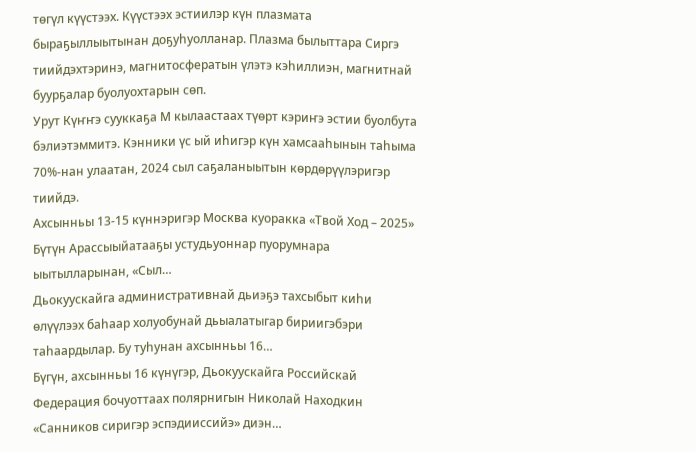төгүл күүстээх. Күүстээх эстиилэр күн плазмата быраҕыллыытынан доҕуһуолланар. Плазма былыттара Сиргэ тиийдэхтэринэ, магнитосфератын үлэтэ кэһиллиэн, магнитнай буурҕалар буолуохтарын сөп.
Урут Күҥҥэ сууккаҕа М кылаастаах түөрт кэриҥэ эстии буолбута бэлиэтэммитэ. Кэнники үс ый иһигэр күн хамсааһынын таһыма 70%-нан улаатан, 2024 сыл саҕаланыытын көрдөрүүлэригэр тиийдэ.
Ахсынньы 13-15 күннэригэр Москва куоракка «Твой Ход – 2025» Бүтүн Арассыыйатааҕы устудьуоннар пуорумнара ыытылларынан, «Сыл…
Дьокуускайга административнай дьиэҕэ тахсыбыт киһи өлүүлээх баһаар холуобунай дьыалатыгар бириигэбэри таһаардылар. Бу туһунан ахсынньы 16…
Бүгүн, ахсынньы 16 күнүгэр, Дьокуускайга Российскай Федерация бочуоттаах полярнигын Николай Находкин «Санников сиригэр эспэдииссийэ» диэн…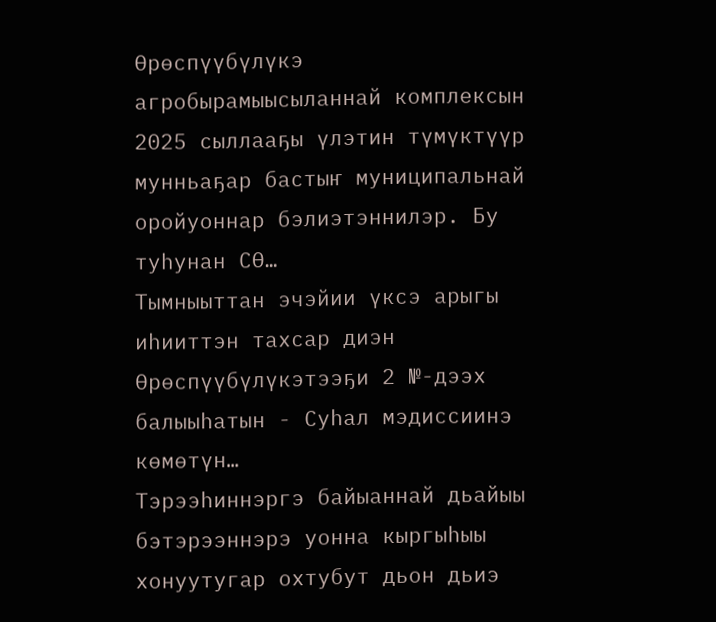Өрөспүүбүлүкэ агробырамыысыланнай комплексын 2025 сыллааҕы үлэтин түмүктүүр мунньаҕар бастыҥ муниципальнай оройуоннар бэлиэтэннилэр. Бу туһунан СӨ…
Тымныыттан эчэйии үксэ арыгы иһииттэн тахсар диэн Өрөспүүбүлүкэтээҕи 2 №-дээх балыыһатын - Суһал мэдиссиинэ көмөтүн…
Тэрээһиннэргэ байыаннай дьайыы бэтэрээннэрэ уонна кыргыһыы хонуутугар охтубут дьон дьиэ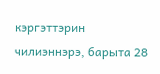кэргэттэрин чилиэннэрэ, барыта 28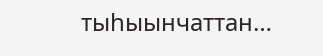тыһыынчаттан…